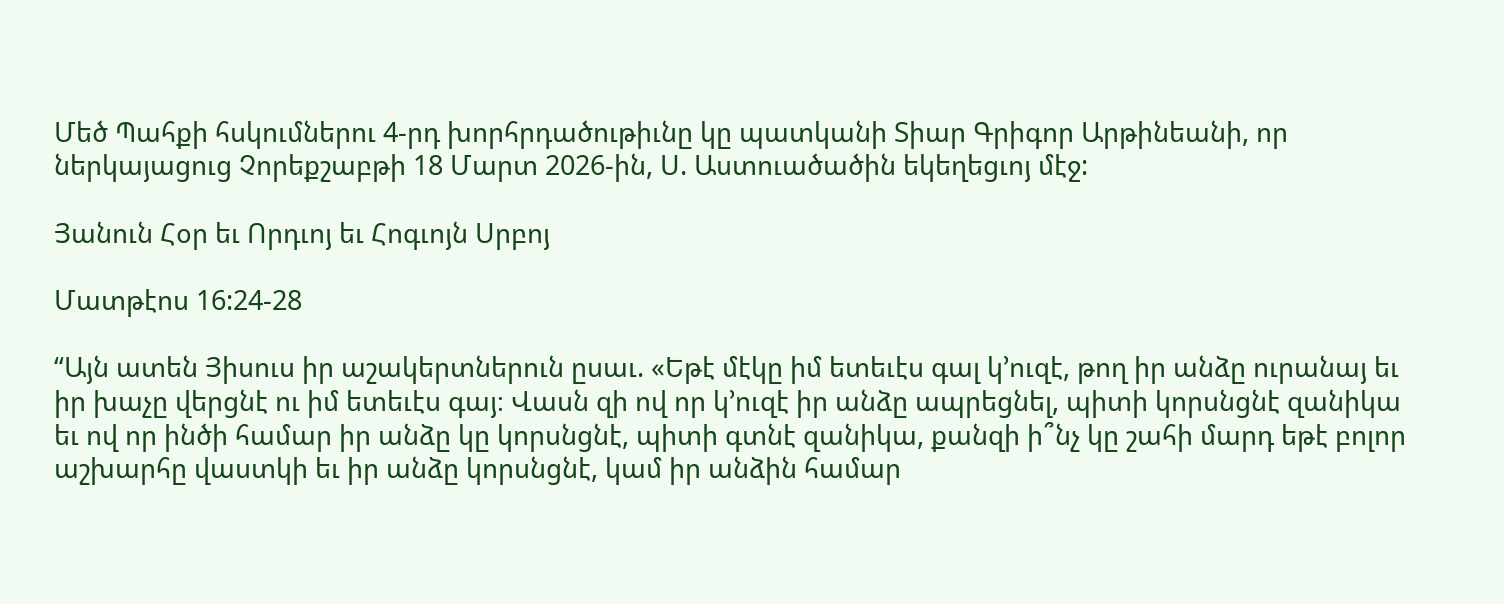Մեծ Պահքի հսկումներու 4-րդ խորհրդածութիւնը կը պատկանի Տիար Գրիգոր Արթինեանի, որ ներկայացուց Չորեքշաբթի 18 Մարտ 2026-ին, Ս. Աստուածածին եկեղեցւոյ մէջ:

Յանուն Հօր եւ Որդւոյ եւ Հոգւոյն Սրբոյ

Մատթէոս 16:24-28

“Այն ատեն Յիսուս իր աշակերտներուն ըսաւ. «Եթէ մէկը իմ ետեւէս գալ կ’ուզէ, թող իր անձը ուրանայ եւ իր խաչը վերցնէ ու իմ ետեւէս գայ։ Վասն զի ով որ կ’ուզէ իր անձը ապրեցնել, պիտի կորսնցնէ զանիկա եւ ով որ ինծի համար իր անձը կը կորսնցնէ, պիտի գտնէ զանիկա, քանզի ի՞նչ կը շահի մարդ եթէ բոլոր աշխարհը վաստկի եւ իր անձը կորսնցնէ, կամ իր անձին համար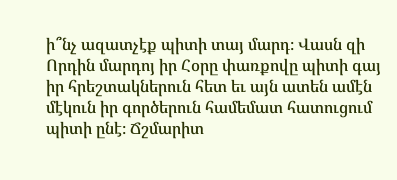ի՞նչ ազատչէք պիտի տայ մարդ։ Վասն զի Որդին մարդոյ իր Հօրը փառքովը պիտի գայ իր հրեշտակներուն հետ եւ այն ատեն ամէն մէկուն իր գործերուն համեմատ հատուցում պիտի ընէ։ Ճշմարիտ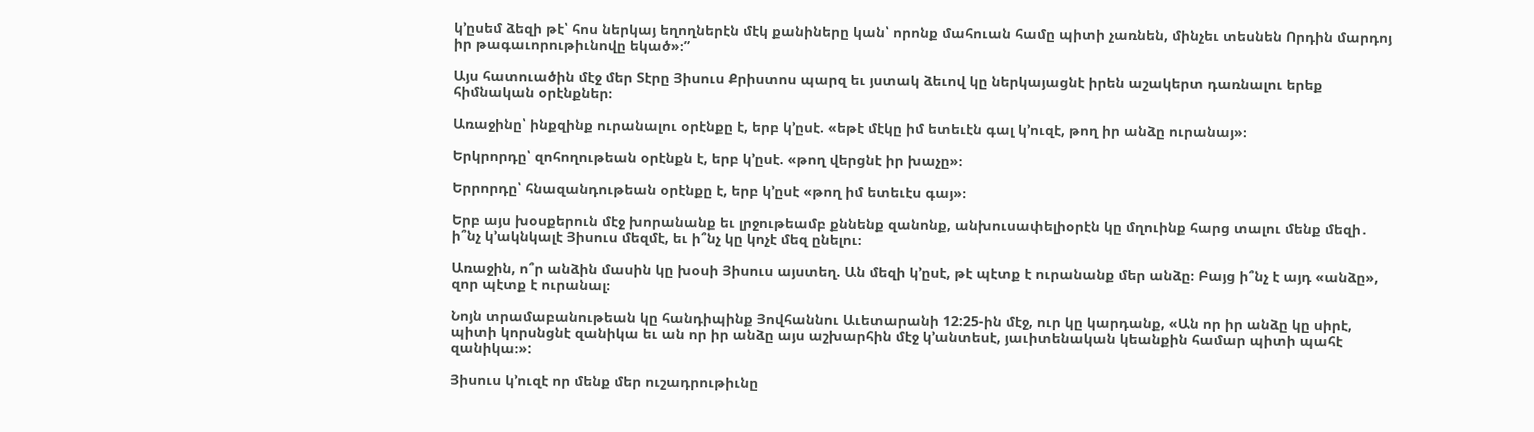կ’ըսեմ ձեզի թէ՝ հոս ներկայ եղողներէն մէկ քանիները կան՝ որոնք մահուան համը պիտի չառնեն, մինչեւ տեսնեն Որդին մարդոյ իր թագաւորութիւնովը եկած»։”

Այս հատուածին մէջ մեր Տէրը Յիսուս Քրիստոս պարզ եւ յստակ ձեւով կը ներկայացնէ իրեն աշակերտ դառնալու երեք հիմնական օրէնքներ։

Առաջինը՝ ինքզինք ուրանալու օրէնքը է, երբ կ’ըսէ. «եթէ մէկը իմ ետեւէն գալ կ’ուզէ, թող իր անձը ուրանայ»։

Երկրորդը՝ զոհողութեան օրէնքն է, երբ կ’ըսէ. «թող վերցնէ իր խաչը»։

Երրորդը՝ հնազանդութեան օրէնքը է, երբ կ’ըսէ «թող իմ ետեւէս գայ»։

Երբ այս խօսքերուն մէջ խորանանք եւ լրջութեամբ քննենք զանոնք, անխուսափելիօրէն կը մղուինք հարց տալու մենք մեզի․ ի՞նչ կ’ակնկալէ Յիսուս մեզմէ, եւ ի՞նչ կը կոչէ մեզ ընելու։

Առաջին, ո՞ր անձին մասին կը խօսի Յիսուս այստեղ. Ան մեզի կ’ըսէ, թէ պէտք է ուրանանք մեր անձը։ Բայց ի՞նչ է այդ «անձը», զոր պէտք է ուրանալ։

Նոյն տրամաբանութեան կը հանդիպինք Յովհաննու Աւետարանի 12:25-ին մէջ, ուր կը կարդանք, «Ան որ իր անձը կը սիրէ, պիտի կորսնցնէ զանիկա եւ ան որ իր անձը այս աշխարհին մէջ կ’անտեսէ, յաւիտենական կեանքին համար պիտի պահէ զանիկա։»:

Յիսուս կ’ուզէ որ մենք մեր ուշադրութիւնը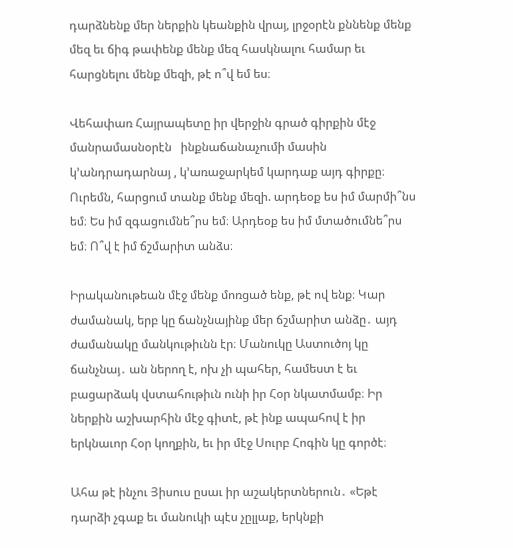դարձնենք մեր ներքին կեանքին վրայ, լրջօրէն քննենք մենք մեզ եւ ճիգ թափենք մենք մեզ հասկնալու համար եւ հարցնելու մենք մեզի, թէ ո՞վ եմ ես։

Վեհափառ Հայրապետը իր վերջին գրած գիրքին մէջ մանրամասնօրէն   ինքնաճանաչումի մասին կ’անդրադարնայ , կ’առաջարկեմ կարդաք այդ գիրքը։ Ուրեմն, հարցում տանք մենք մեզի. արդեօք ես իմ մարմի՞նս եմ։ Ես իմ զգացումնե՞րս եմ։ Արդեօք ես իմ մտածումնե՞րս եմ։ Ո՞վ է իմ ճշմարիտ անձս։

Իրականութեան մէջ մենք մոռցած ենք, թէ ով ենք։ Կար ժամանակ, երբ կը ճանչնայինք մեր ճշմարիտ անձը․ այդ ժամանակը մանկութիւնն էր։ Մանուկը Աստուծոյ կը ճանչնայ․ ան ներող է, ոխ չի պահեր, համեստ է եւ բացարձակ վստահութիւն ունի իր Հօր նկատմամբ։ Իր ներքին աշխարհին մէջ գիտէ, թէ ինք ապահով է իր երկնաւոր Հօր կողքին, եւ իր մէջ Սուրբ Հոգին կը գործէ։

Ահա թէ ինչու Յիսուս ըսաւ իր աշակերտներուն․ «Եթէ դարձի չգաք եւ մանուկի պէս չըլլաք, երկնքի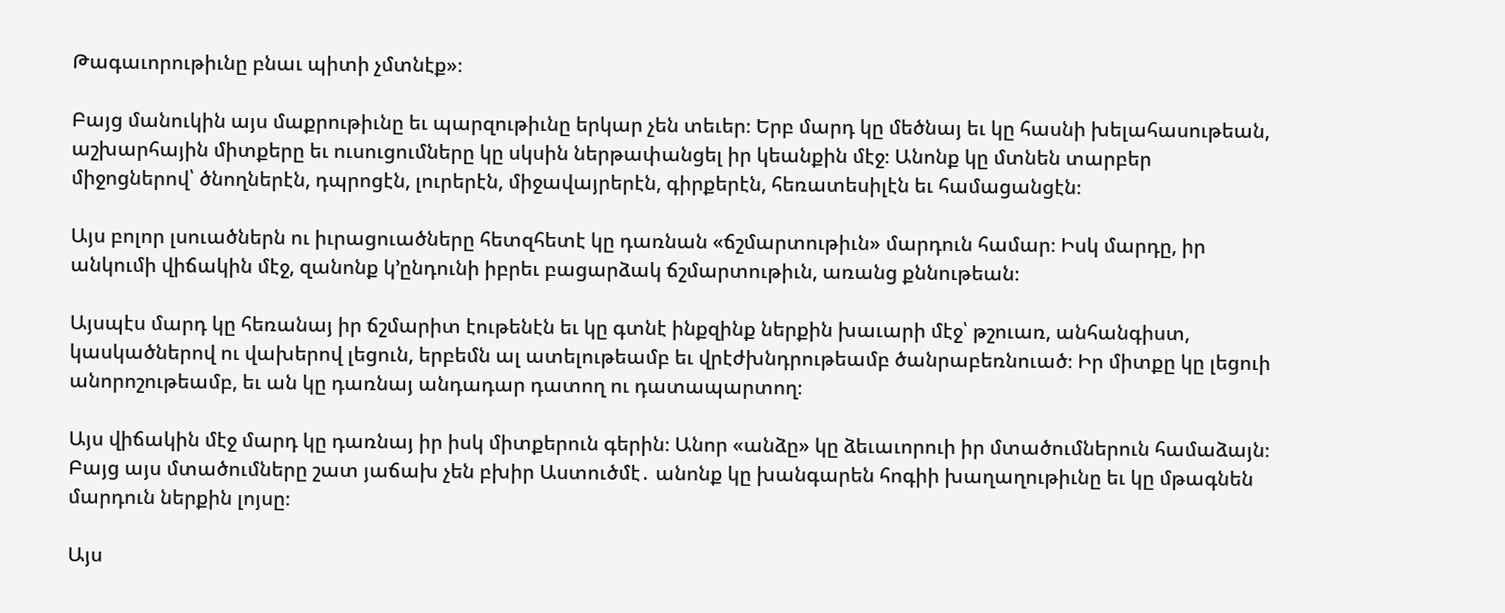Թագաւորութիւնը բնաւ պիտի չմտնէք»։

Բայց մանուկին այս մաքրութիւնը եւ պարզութիւնը երկար չեն տեւեր։ Երբ մարդ կը մեծնայ եւ կը հասնի խելահասութեան, աշխարհային միտքերը եւ ուսուցումները կը սկսին ներթափանցել իր կեանքին մէջ։ Անոնք կը մտնեն տարբեր միջոցներով՝ ծնողներէն, դպրոցէն, լուրերէն, միջավայրերէն, գիրքերէն, հեռատեսիլէն եւ համացանցէն։

Այս բոլոր լսուածներն ու իւրացուածները հետզհետէ կը դառնան «ճշմարտութիւն» մարդուն համար։ Իսկ մարդը, իր անկումի վիճակին մէջ, զանոնք կ’ընդունի իբրեւ բացարձակ ճշմարտութիւն, առանց քննութեան։

Այսպէս մարդ կը հեռանայ իր ճշմարիտ էութենէն եւ կը գտնէ ինքզինք ներքին խաւարի մէջ՝ թշուառ, անհանգիստ, կասկածներով ու վախերով լեցուն, երբեմն ալ ատելութեամբ եւ վրէժխնդրութեամբ ծանրաբեռնուած։ Իր միտքը կը լեցուի անորոշութեամբ, եւ ան կը դառնայ անդադար դատող ու դատապարտող։

Այս վիճակին մէջ մարդ կը դառնայ իր իսկ միտքերուն գերին։ Անոր «անձը» կը ձեւաւորուի իր մտածումներուն համաձայն։ Բայց այս մտածումները շատ յաճախ չեն բխիր Աստուծմէ․ անոնք կը խանգարեն հոգիի խաղաղութիւնը եւ կը մթագնեն մարդուն ներքին լոյսը։

Այս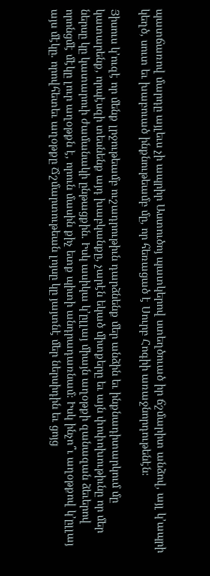պատճառով մարդը այլեւս չի ապրիր Աստուծոյ պատկերով ստեղծուած իր ճշմարիտ անձով, այլ կ’ապրի կեղծ, սուտ եւ խաբուած ինքնութեամբ մը, որ հեռացած է Սուրբ Հոգիի առաջնորդութենէն։

Յիսուս կ’ուզէ որ մենք լրջութեամբ ուշադրութիւն դարձնենք մեր անձին եւ ինքնադիտարկում մը կատարենք, որպէսզի տեսնենք այդ խաբկանքը, չարէն եկած միտքերը եւ այն փոփոխութիւնը որ մեր ներսը կը կատարուի ժամանակի ընթացքին. Իսկ ասիկա կ’ըլլայ միայն աղօթքի զանազան ձեւերով որոնցմէ մէկը լուր աղօթքն է, որուն մասին քիչ ետք պիտի անդրադառնամ։ Իսկ ինչո՞ւ աղօթքով կ’ըլլայ այս մէկը. որովհետեւ աղօթքը Ճշմարտութեան լոյսը կը յայտնէ մեր ներսիդին եւ ցոյց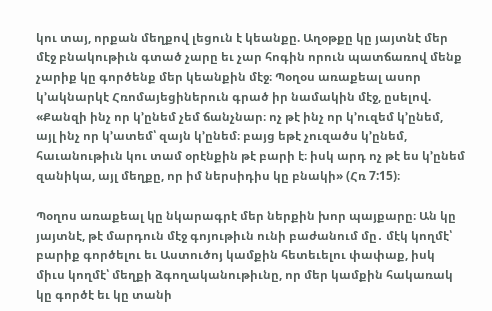կու տայ, որքան մեղքով լեցուն է կեանքը. Աղօթքը կը յայտնէ մեր մէջ բնակութիւն գտած չարը եւ չար հոգին որուն պատճառով մենք չարիք կը գործենք մեր կեանքին մէջ։ Պօղօս առաքեալ ասոր կ’ակնարկէ Հռոմայեցիներուն գրած իր նամակին մէջ, ըսելով. «Քանզի ինչ որ կ’ընեմ չեմ ճանչնար։ ոչ թէ ինչ որ կ’ուզեմ կ’ընեմ, այլ ինչ որ կ’ատեմ՝ զայն կ’ընեմ։ բայց եթէ չուզածս կ’ընեմ, հաւանութիւն կու տամ օրէնքին թէ բարի է։ իսկ արդ ոչ թէ ես կ’ընեմ զանիկա, այլ մեղքը, որ իմ ներսիդիս կը բնակի» (Հռ 7:15)։

Պօղոս առաքեալ կը նկարագրէ մեր ներքին խոր պայքարը։ Ան կը յայտնէ, թէ մարդուն մէջ գոյութիւն ունի բաժանում մը․ մէկ կողմէ՝ բարիք գործելու եւ Աստուծոյ կամքին հետեւելու փափաք, իսկ միւս կողմէ՝ մեղքի ձգողականութիւնը, որ մեր կամքին հակառակ կը գործէ եւ կը տանի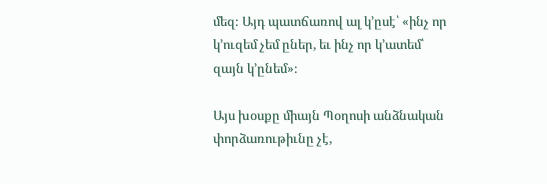մեզ։ Այդ պատճառով ալ կ’ըսէ՝ «ինչ որ կ’ուզեմ չեմ ըներ, եւ ինչ որ կ’ատեմ՝ զայն կ’ընեմ»։

Այս խօսքը միայն Պօղոսի անձնական փորձառութիւնը չէ,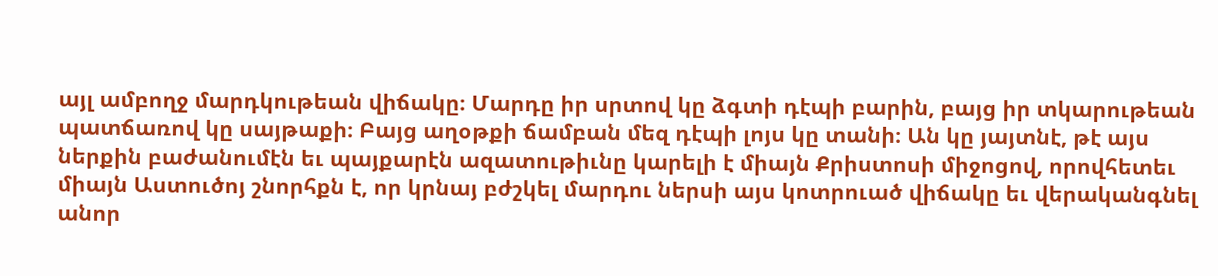այլ ամբողջ մարդկութեան վիճակը։ Մարդը իր սրտով կը ձգտի դէպի բարին, բայց իր տկարութեան պատճառով կը սայթաքի։ Բայց աղօթքի ճամբան մեզ դէպի լոյս կը տանի։ Ան կը յայտնէ, թէ այս ներքին բաժանումէն եւ պայքարէն ազատութիւնը կարելի է միայն Քրիստոսի միջոցով, որովհետեւ միայն Աստուծոյ շնորհքն է, որ կրնայ բժշկել մարդու ներսի այս կոտրուած վիճակը եւ վերականգնել անոր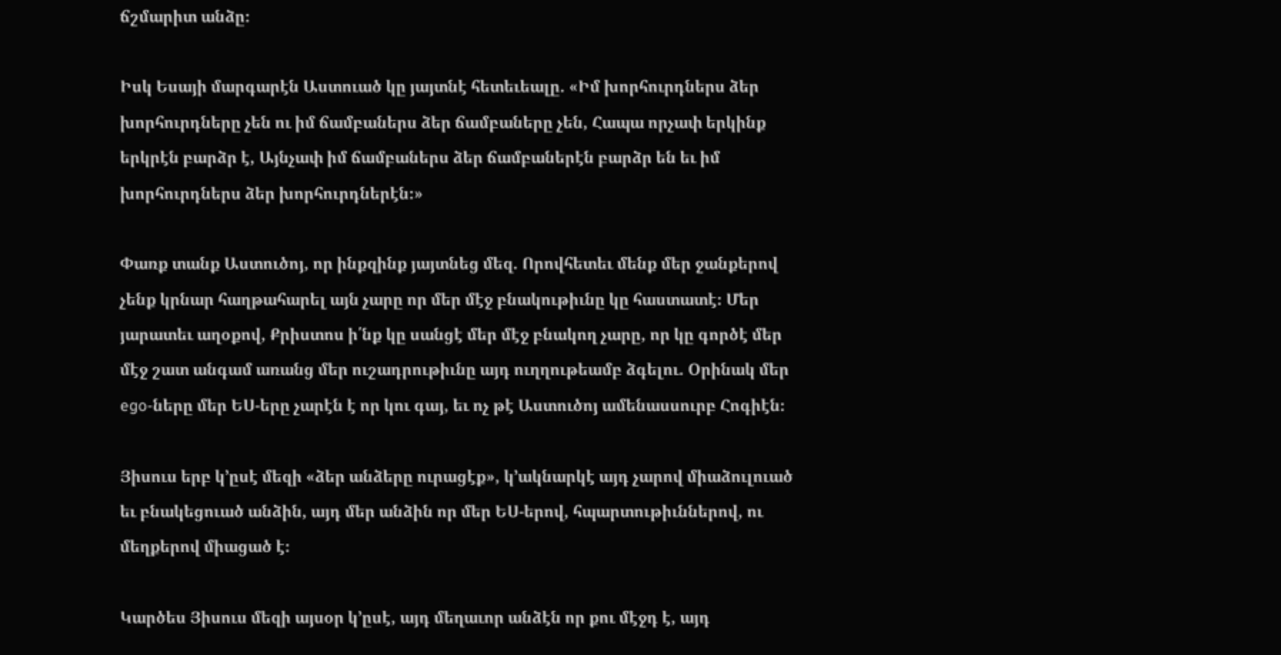ճշմարիտ անձը։

Իսկ Եսայի մարգարէն Աստուած կը յայտնէ հետեւեալը. «Իմ խորհուրդներս ձեր խորհուրդները չեն ու իմ ճամբաներս ձեր ճամբաները չեն, Հապա որչափ երկինք երկրէն բարձր է, Այնչափ իմ ճամբաներս ձեր ճամբաներէն բարձր են եւ իմ խորհուրդներս ձեր խորհուրդներէն։»

Փառք տանք Աստուծոյ, որ ինքզինք յայտնեց մեզ. Որովհետեւ մենք մեր ջանքերով չենք կրնար հաղթահարել այն չարը որ մեր մէջ բնակութիւնը կը հաստատէ։ Մեր յարատեւ աղօքով, Քրիստոս ի՛նք կը սանցէ մեր մէջ բնակող չարը, որ կը գործէ մեր մէջ շատ անգամ առանց մեր ուշադրութիւնը այդ ուղղութեամբ ձգելու. Օրինակ մեր ego-ները մեր ԵՍ-երը չարէն է որ կու գայ, եւ ոչ թէ Աստուծոյ ամենասսուրբ Հոգիէն։

Յիսուս երբ կ’ըսէ մեզի «ձեր անձերը ուրացէք», կ’ակնարկէ այդ չարով միաձուլուած եւ բնակեցուած անձին, այդ մեր անձին որ մեր ԵՍ-երով, հպարտութիւններով, ու մեղքերով միացած է։

Կարծես Յիսուս մեզի այսօր կ’ըսէ, այդ մեղաւոր անձէն որ քու մէջդ է, այդ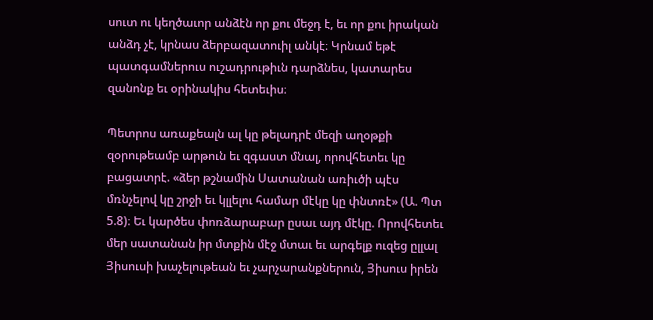սուտ ու կեղծաւոր անձէն որ քու մեջդ է, եւ որ քու իրական անձդ չէ, կրնաս ձերբազատուիլ անկէ։ Կրնամ եթէ պատգամներուս ուշադրութիւն դարձնես, կատարես զանոնք եւ օրինակիս հետեւիս։

Պետրոս առաքեալն ալ կը թելադրէ մեզի աղօթքի զօրութեամբ արթուն եւ զգաստ մնալ, որովհետեւ կը բացատրէ. «ձեր թշնամին Սատանան առիւծի պէս մռնչելով կը շրջի եւ կլլելու համար մէկը կը փնտռէ» (Ա. Պտ 5.8)։ Եւ կարծես փոռձարաբար ըսաւ այդ մէկը. Որովհետեւ մեր սատանան իր մտքին մէջ մտաւ եւ արգելք ուզեց ըլլալ Յիսուսի խաչելութեան եւ չարչարանքներուն, Յիսուս իրեն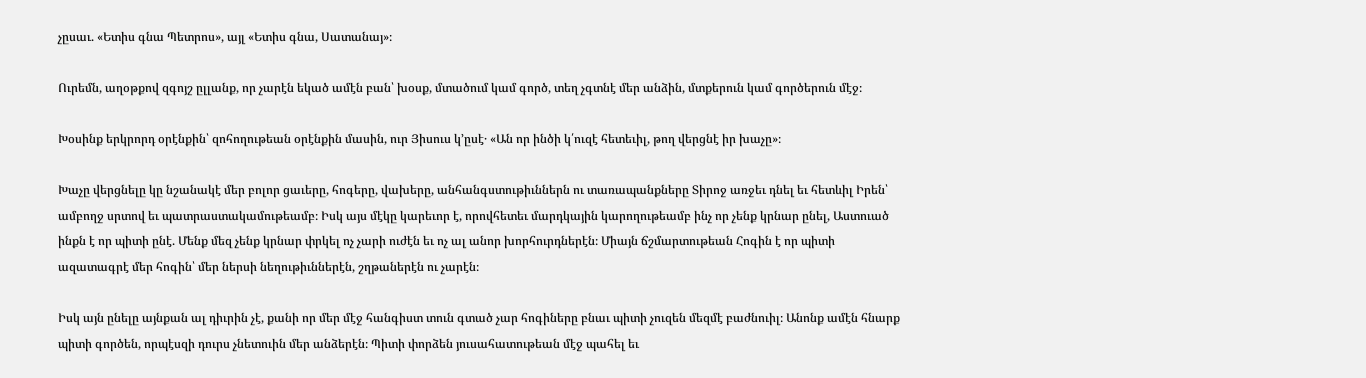չըսաւ. «Ետիս գնա Պետրոս», այլ «Ետիս գնա, Սատանայ»։

Ուրեմն, աղօթքով զգոյշ ըլլանք, որ չարէն եկած ամէն բան՝ խօսք, մտածում կամ գործ, տեղ չգտնէ մեր անձին, մտքերուն կամ գործերուն մէջ։

Խօսինք երկրորդ օրէնքին՝ զոհողութեան օրէնքին մասին, ուր Յիսուս կ’ըսէ․ «Ան որ ինծի կ՛ուզէ հետեւիլ, թող վերցնէ իր խաչը»։

Խաչը վերցնելը կը նշանակէ մեր բոլոր ցաւերը, հոգերը, վախերը, անհանգստութիւններն ու տառապանքները Տիրոջ առջեւ դնել եւ հետևիլ Իրեն՝ ամբողջ սրտով եւ պատրաստակամութեամբ։ Իսկ այս մէկը կարեւոր է, որովհետեւ մարդկային կարողութեամբ ինչ որ չենք կրնար ընել, Աստուած ինքն է որ պիտի ընէ. Մենք մեզ չենք կրնար փրկել ոչ չարի ուժէն եւ ոչ ալ անոր խորհուրդներէն։ Միայն ճշմարտութեան Հոգին է որ պիտի ազատագրէ մեր հոգին՝ մեր ներսի նեղութիւններէն, շղթաներէն ու չարէն։

Իսկ այն ընելը այնքան ալ դիւրին չէ, քանի որ մեր մէջ հանգիստ տուն գտած չար հոգիները բնաւ պիտի չուզեն մեզմէ բաժնուիլ։ Անոնք ամէն հնարք պիտի գործեն, որպէսզի դուրս չնետուին մեր անձերէն։ Պիտի փորձեն յուսահատութեան մէջ պահել եւ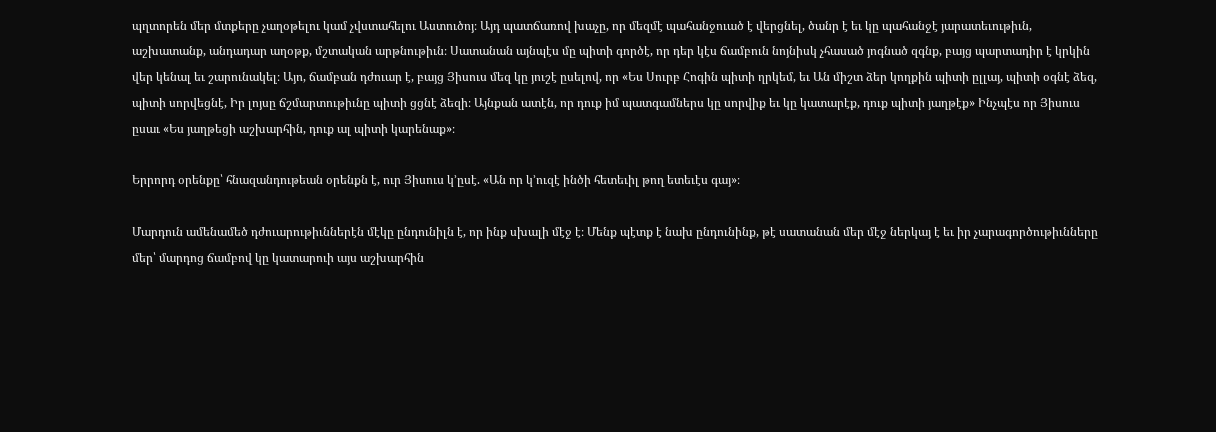պղտորեն մեր մտքերը չաղօթելու կամ չվստահելու Աստուծոյ։ Այդ պատճառով խաչը, որ մեզմէ պահանջուած է վերցնել, ծանր է եւ կը պահանջէ յարատեւութիւն, աշխատանք, անդադար աղօթք, մշտական արթնութիւն։ Սատանան այնպէս մը պիտի գործէ, որ դեր կէս ճամբուն նոյնիսկ չհասած յոգնած զգնք, բայց պարտադիր է կրկին վեր կենալ եւ շարունակել։ Այո, ճամբան դժուար է, բայց Յիսուս մեզ կը յուշէ ըսելով, որ «Ես Սուրբ Հոգին պիտի ղրկեմ, եւ Ան միշտ ձեր կողքին պիտի ըլլայ, պիտի օգնէ ձեզ, պիտի սորվեցնէ, Իր լոյսը ճշմարտութիւնը պիտի ցցնէ ձեզի։ Այնքան ատէն, որ դուք իմ պատգամներս կը սորվիք եւ կը կատարէք, դուք պիտի յաղթէք» Ինչպէս որ Յիսուս ըսաւ «Ես յաղթեցի աշխարհին, դուք ալ պիտի կարենաք»։

Երրորդ օրենքը՝ հնազանդութեան օրենքն է, ուր Յիսուս կ’ըսէ. «Ան որ կ’ուզէ ինծի հետեւիլ թող ետեւէս գայ»։

Մարդուն ամենամեծ դժուարութիւններէն մէկը ընդունիլն է, որ ինք սխալի մէջ է։ Մենք պէտք է նախ ընդունինք, թէ սատանան մեր մէջ ներկայ է եւ իր չարագործութիւնները մեր՝ մարդոց ճամբով կը կատարուի այս աշխարհին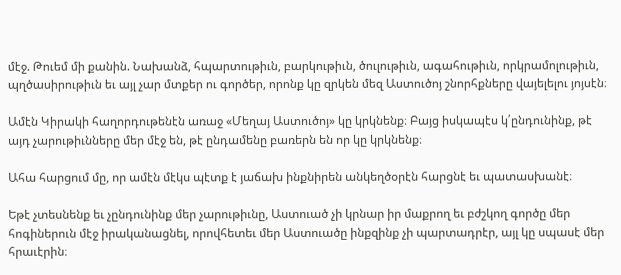մէջ. Թուեմ մի քանին. Նախանձ, հպարտութիւն, բարկութիւն, ծուլութիւն, ագահութիւն, որկրամոլութիւն, պղծասիրութիւն եւ այլ չար մտքեր ու գործեր, որոնք կը զրկեն մեզ Աստուծոյ շնորհքները վայելելու յոյսէն։

Ամէն Կիրակի հաղորդութենէն առաջ «Մեղայ Աստուծոյ» կը կրկնենք։ Բայց իսկապէս կ՛ընդունինք, թէ այդ չարութիւնները մեր մէջ են, թէ ընդամենը բառերն են որ կը կրկնենք։

Ահա հարցում մը, որ ամէն մէկս պէտք է յաճախ ինքնիրեն անկեղծօրէն հարցնէ եւ պատասխանէ։

Եթէ չտեսնենք եւ չընդունինք մեր չարութիւնը, Աստուած չի կրնար իր մաքրող եւ բժշկող գործը մեր հոգիներուն մէջ իրականացնել, որովհետեւ մեր Աստուածը ինքզինք չի պարտադրէր, այլ կը սպասէ մեր հրաւէրին։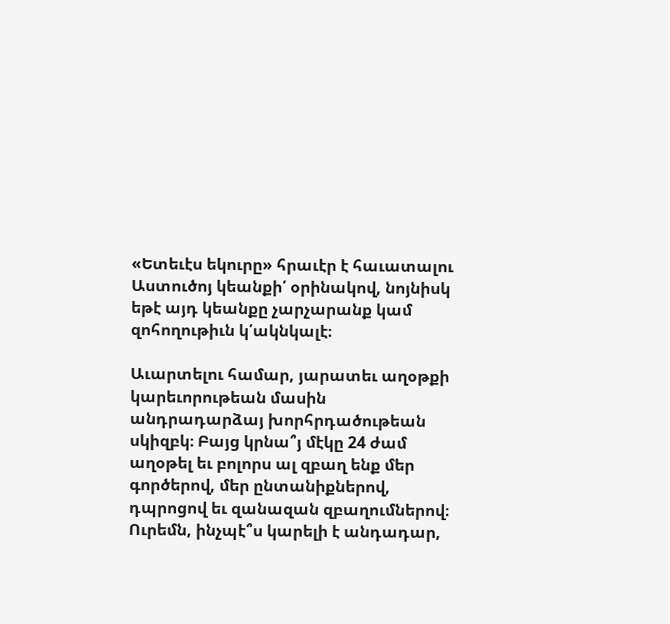«Ետեւէս եկուրը» հրաւէր է հաւատալու Աստուծոյ կեանքի՛ օրինակով, նոյնիսկ եթէ այդ կեանքը չարչարանք կամ զոհողութիւն կ՛ակնկալէ։

Աւարտելու համար, յարատեւ աղօթքի կարեւորութեան մասին անդրադարձայ խորհրդածութեան սկիզբկ։ Բայց կրնա՞յ մէկը 24 ժամ աղօթել եւ բոլորս ալ զբաղ ենք մեր գործերով, մեր ընտանիքներով, դպրոցով եւ զանազան զբաղումներով։ Ուրեմն, ինչպէ՞ս կարելի է անդադար,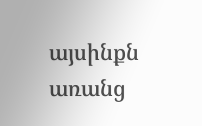այսինքն առանց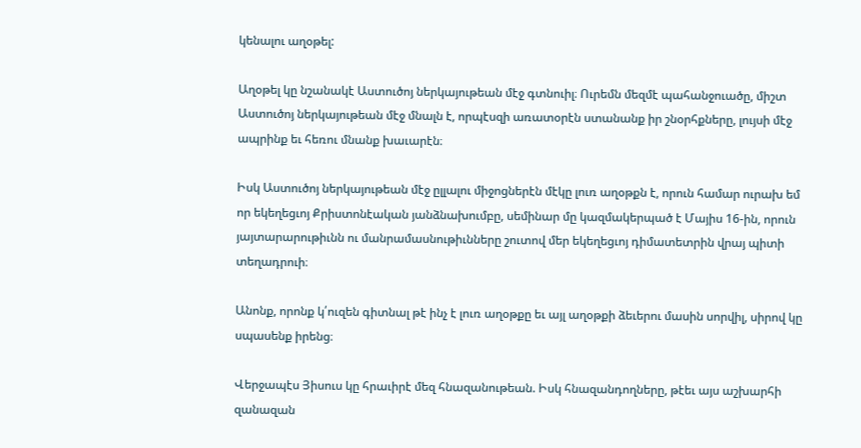կենալու աղօթել:

Աղօթել կը նշանակէ Աստուծոյ ներկայութեան մէջ գտնուիլ։ Ուրեմն մեզմէ պահանջուածը, միշտ Աստուծոյ ներկայութեան մէջ մնալն է, որպէսզի առատօրէն ստանանք իր շնօրհքները, լույսի մէջ ապրինք եւ հեռու մնանք խաւարէն։

Իսկ Աստուծոյ ներկայութեան մէջ ըլլալու միջոցներէն մէկը լուռ աղօթքն է, որուն համար ուրախ եմ որ եկեղեցւոյ Քրիստոնէական յանձնախումբը, սեմինար մը կազմակերպած է Մայիս 16-ին, որուն յայտարարութիւնն ու մանրամասնութիւնները շուտով մեր եկեղեցւոյ դիմատետրին վրայ պիտի տեղադրուի։

Անոնք, որոնք կ՛ուզեն գիտնալ թէ ինչ է լուռ աղօթքը եւ այլ աղօթքի ձեւերու մասին սորվիլ, սիրով կը սպասենք իրենց։

Վերջապէս Յիսուս կը հրաւիրէ մեզ հնազանութեան. Իսկ հնազանդողները, թէեւ այս աշխարհի զանազան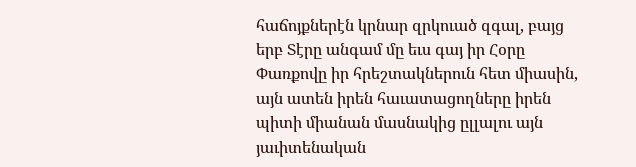հաճոյքներէն կրնար զրկուած զգալ, բայց երբ Տէրը անգամ մը եւս գայ իր Հօրը Փառքովը իր հրեշտակներուն հետ միասին, այն ատեն իրեն հաւատացողները իրեն պիտի միանան մասնակից ըլլալու այն յաւիտենական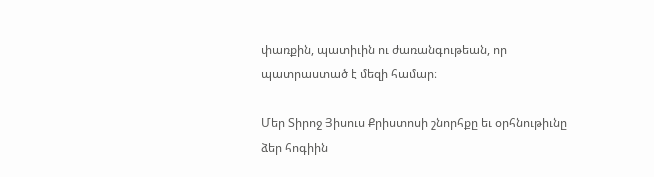փառքին, պատիւին ու ժառանգութեան, որ պատրաստած է մեզի համար։

Մեր Տիրոջ Յիսուս Քրիստոսի շնորհքը եւ օրհնութիւնը  ձեր հոգիին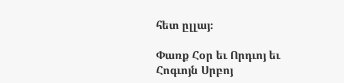հետ ըլլայ։

Փառք Հօր եւ Որդւոյ եւ Հոգւոյն Սրբոյ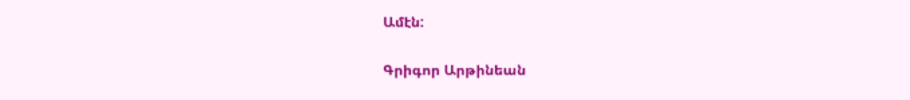Ամէն:

Գրիգոր Արթինեան